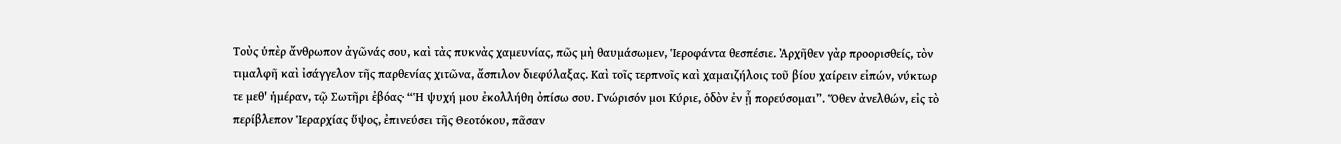Τοὺς ὑπὲρ ἄνθρωπον ἀγῶνάς σου, καὶ τὰς πυκνὰς χαμευνίας, πῶς μὴ θαυμάσωμεν, Ἱεροφάντα θεσπέσιε. Ἀρχῆθεν γὰρ προορισθείς, τὸν τιμαλφῆ καὶ ἰσάγγελον τῆς παρθενίας χιτῶνα, ἄσπιλον διεφύλαξας. Καὶ τοῖς τερπνοῖς καὶ χαμαιζήλοις τοῦ βίου χαίρειν εἰπών, νύκτωρ τε μεθ' ἡμέραν, τῷ Σωτῆρι ἐβόας· “Ἡ ψυχή μου ἐκολλήθη ὀπίσω σου. Γνώρισόν μοι Κύριε, ὁδὸν ἐν ᾗ πορεύσομαι”. Ὅθεν ἀνελθών, εἰς τὸ περίβλεπον Ἱεραρχίας ὕψος, ἐπινεύσει τῆς Θεοτόκου, πᾶσαν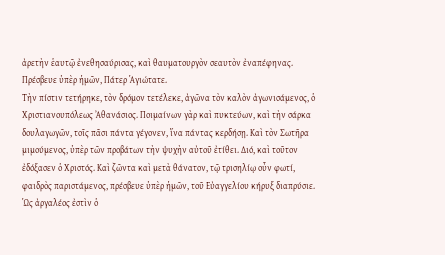ἀρετὴν ἑαυτῷ ἐνεθησαύρισας, καὶ θαυματουργὸν σεαυτὸν ἐναπέφηνας. Πρέσβευε ὑπὲρ ἡμῶν, Πάτερ Ἁγιώτατε.
Τὴν πίστιν τετήρηκε, τὸν δρόμον τετέλεκε, ἀγῶνα τὸν καλὸν ἀγωνισάμενος, ὁ Χριστιανουπόλεως Ἀθανάσιος. Ποιμαίνων γὰρ καὶ πυκτεύων, καὶ τὴν σάρκα δουλαγωγῶν, τοῖς πᾶσι πάντα γέγονεν, ἵνα πάντας κερδήσῃ. Καὶ τὸν Σωτῆρα μιμούμενος, ὑπὲρ τῶν προβάτων τὴν ψυχὴν αὐτοῦ ἐτίθει. Διό, καὶ τοῦτον ἐδόξασεν ὁ Χριστός. Καὶ ζῶντα καὶ μετὰ θάνατον, τῷ τρισηλίῳ οὖν φωτί, φαιδρὸς παριστάμενος, πρέσβευε ὑπὲρ ἡμῶν, τοῦ Εὐαγγελίου κήρυξ διαπρύσιε.
Ὡς ἀργαλέος ἐστὶν ὁ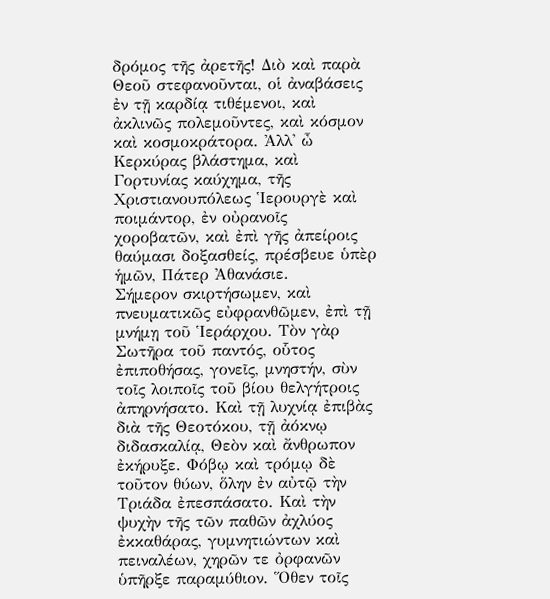δρόμος τῆς ἀρετῆς! Διὸ καὶ παρὰ Θεοῦ στεφανοῦνται, οἱ ἀναβάσεις ἐν τῇ καρδίᾳ τιθέμενοι, καὶ ἀκλινῶς πολεμοῦντες, καὶ κόσμον καὶ κοσμοκράτορα. Ἀλλ' ὦ Κερκύρας βλάστημα, καὶ Γορτυνίας καύχημα, τῆς Χριστιανουπόλεως Ἱερουργὲ καὶ ποιμάντορ, ἐν οὐρανοῖς χοροβατῶν, καὶ ἐπὶ γῆς ἀπείροις θαύμασι δοξασθείς, πρέσβευε ὑπὲρ ἡμῶν, Πάτερ Ἀθανάσιε.
Σήμερον σκιρτήσωμεν, καὶ πνευματικῶς εὐφρανθῶμεν, ἐπὶ τῇ μνήμῃ τοῦ Ἱεράρχου. Τὸν γὰρ Σωτῆρα τοῦ παντός, οὗτος ἐπιποθήσας, γονεῖς, μνηστήν, σὺν τοῖς λοιποῖς τοῦ βίου θελγήτροις ἀπηρνήσατο. Καὶ τῇ λυχνίᾳ ἐπιβὰς διὰ τῆς Θεοτόκου, τῇ ἀόκνῳ διδασκαλίᾳ, Θεὸν καὶ ἄνθρωπον ἐκήρυξε. Φόβῳ καὶ τρόμῳ δὲ τοῦτον θύων, ὅλην ἐν αὐτῷ τὴν Τριάδα ἐπεσπάσατο. Καὶ τὴν ψυχὴν τῆς τῶν παθῶν ἀχλύος ἐκκαθάρας, γυμνητιώντων καὶ πειναλέων, χηρῶν τε ὀρφανῶν ὑπῆρξε παραμύθιον. Ὅθεν τοῖς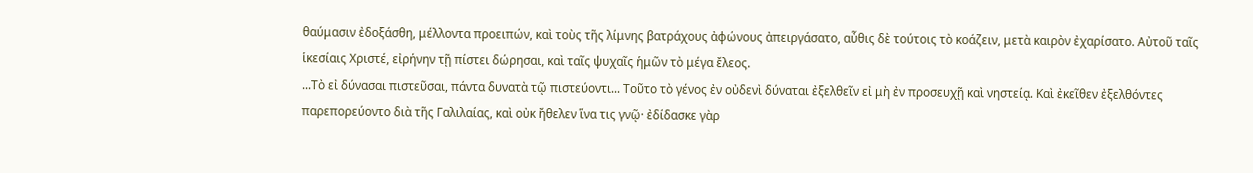θαύμασιν ἐδοξάσθη, μέλλοντα προειπών, καὶ τοὺς τῆς λίμνης βατράχους ἀφώνους ἀπειργάσατο, αὖθις δὲ τούτοις τὸ κοάζειν, μετὰ καιρὸν ἐχαρίσατο. Αὐτοῦ ταῖς ἱκεσίαις Χριστέ, εἰρήνην τῇ πίστει δώρησαι, καὶ ταῖς ψυχαῖς ἡμῶν τὸ μέγα ἔλεος.
...Τὸ εἰ δύνασαι πιστεῦσαι, πάντα δυνατὰ τῷ πιστεύοντι... Τοῦτο τὸ γένος ἐν οὐδενὶ δύναται ἐξελθεῖν εἰ μὴ ἐν προσευχῇ καὶ νηστείᾳ. Καὶ ἐκεῖθεν ἐξελθόντες παρεπορεύοντο διὰ τῆς Γαλιλαίας, καὶ οὐκ ἤθελεν ἵνα τις γνῷ· ἐδίδασκε γὰρ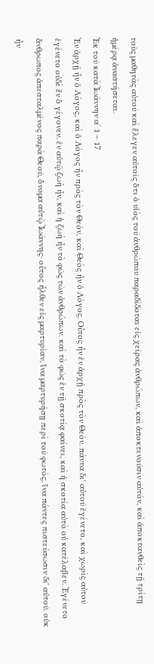τοὺς μαθητὰς αὐτοῦ καὶ ἔλεγεν αὐτοῖς ὅτι ὁ υἱὸς τοῦ ἀνθρώπου παραδίδοται εἰς χεῖρας ἀνθρώπων, καὶ ἀποκτενοῦσιν αὐτόν, καὶ ἀποκτανθεὶς τῇ τρίτῃ ἡμέρᾳ ἀναστήσεται.
Ἐκ τοῦ κατὰ Ἰωάννην α΄ 1 – 17
Ἐν ἀρχῇ ἦν ὁ Λόγος, καὶ ὁ Λόγος ἦν πρὸς τὸν Θεόν, καὶ Θεὸς ἦν ὁ Λόγος. Οὗτος ἦν ἐν ἀρχῇ πρὸς τὸν Θεόν. πάντα δι' αὐτοῦ ἐγένετο, καὶ χωρὶς αὐτοῦ ἐγένετο οὐδὲ ἕν ὃ γέγονεν. ἐν αὐτῷ ζωὴ ἦν, καὶ ἡ ζωὴ ἦν τὸ φῶς τῶν ἀνθρώπων. καὶ τὸ φῶς ἐν τῇ σκοτίᾳ φαίνει, καὶ ἡ σκοτία αὐτὸ οὐ κατέλαβεν. Ἐγένετο ἄνθρωπος ἀπεσταλμένος παρὰ Θεοῦ, ὄνομα αὐτῷ Ἰωάννης· οὗτος ἦλθεν εἰς μαρτυρίαν, ἵνα μαρτυρήσῃ περὶ τοῦ φωτός, ἵνα πάντες πιστεύσωσιν δι' αὐτοῦ. οὐκ ἦν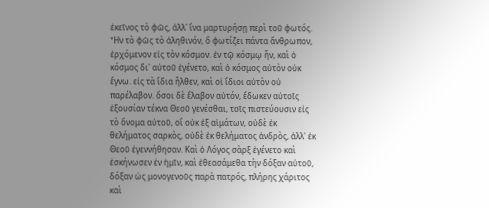ἐκεῖνος τὸ φῶς, ἀλλ' ἵνα μαρτυρήσῃ περὶ τοῦ φωτός. Ἦν τὸ φῶς τὸ ἀληθινόν, ὃ φωτίζει πάντα ἄνθρωπον, ἐρχόμενον εἰς τὸν κόσμον. ἐν τῷ κόσμῳ ἦν, καὶ ὁ κόσμος δι' αὐτοῦ ἐγένετο, καὶ ὁ κόσμος αὐτὸν οὐκ ἔγνω. εἰς τὰ ἴδια ἦλθεν, καὶ οἱ ἴδιοι αὐτὸν οὐ παρέλαβον. ὅσοι δὲ ἔλαβον αὐτόν, ἔδωκεν αὐτοῖς ἐξουσίαν τέκνα Θεοῦ γενέσθαι, τοῖς πιστεύουσιν εἰς τὸ ὄνομα αὐτοῦ, οἳ οὐκ ἐξ αἱμάτων, οὐδὲ ἐκ θελήματος σαρκὸς, οὐδὲ ἐκ θελήματος ἀνδρὸς, ἀλλ' ἐκ Θεοῦ ἐγεννήθησαν. Καὶ ὁ Λόγος σὰρξ ἐγένετο καὶ ἐσκήνωσεν ἐν ἡμῖν, καὶ ἐθεασάμεθα τὴν δόξαν αὐτοῦ, δόξαν ὡς μονογενοῦς παρὰ πατρός, πλήρης χάριτος καὶ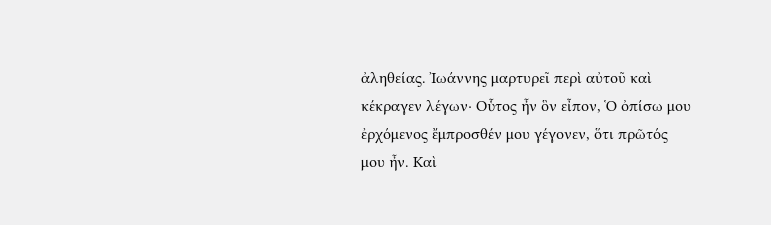ἀληθείας. Ἰωάννης μαρτυρεῖ περὶ αὐτοῦ καὶ κέκραγεν λέγων· Οὗτος ἦν ὃν εἶπον, Ὁ ὀπίσω μου ἐρχόμενος ἔμπροσθέν μου γέγονεν, ὅτι πρῶτός μου ἦν. Καὶ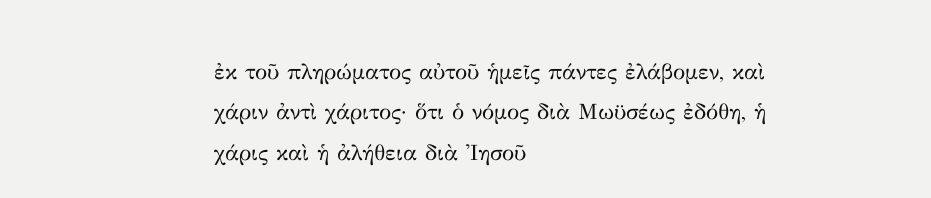ἐκ τοῦ πληρώματος αὐτοῦ ἡμεῖς πάντες ἐλάβομεν, καὶ χάριν ἀντὶ χάριτος· ὅτι ὁ νόμος διὰ Μωϋσέως ἐδόθη, ἡ χάρις καὶ ἡ ἀλήθεια διὰ Ἰησοῦ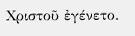Χριστοῦ ἐγένετο.